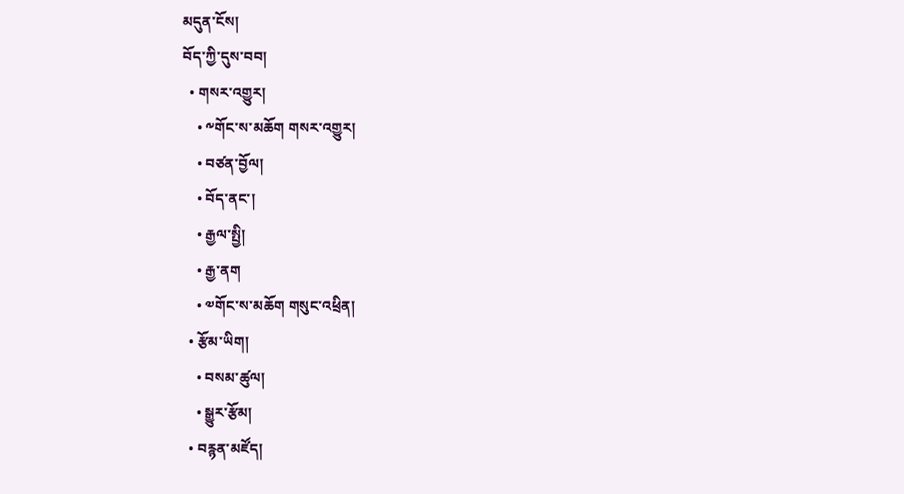མདུན་ངོས།
བོད་ཀྱི་དུས་བབ།
  • གསར་འགྱུར།
    • ༸གོང་ས་མཆོག གསར་འགྱུར།
    • བཙན་བྱོལ།
    • བོད་ནང་།
    • རྒྱལ་སྤྱི།
    • རྒྱ་ནག
    • ༧གོང་ས་མཆོག གསུང་འཕྲིན།
  • རྩོམ་ཡིག།
    • བསམ་ཚུལ།
    • སྒྱུར་རྩོམ།
  • བརྙན་མཛོད།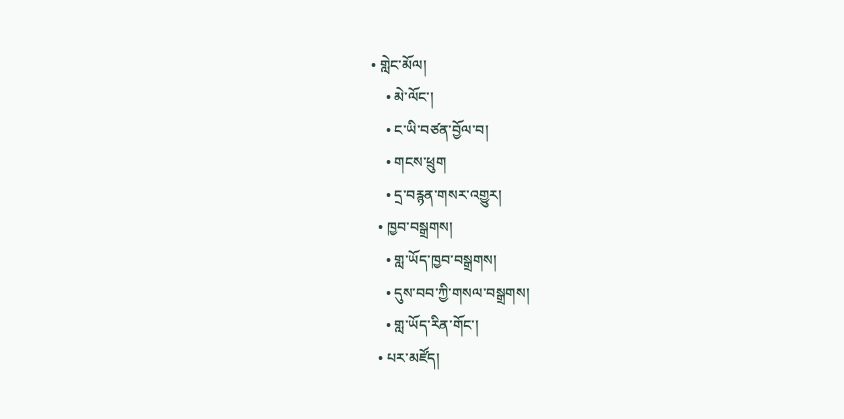• གླེང་མོལ།
    • མེ་ལོང་།
    • ང་ཡི་བཙན་བྱོལ་བ།
    • གངས་ཕྲུག
    • དྲ་བརྙན་གསར་འགྱུར།
  • ཁྱབ་བསྒྲགས།
    • གླ་ཡོད་ཁྱབ་བསྒྲགས།
    • དུས་བབ་ཀྱི་གསལ་བསྒྲགས།
    • གླ་ཡོད་རིན་གོང་།
  • པར་མཛོད།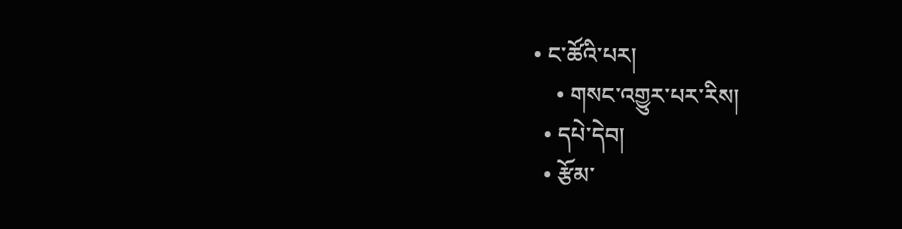• ང་ཚོའི་པར།
    • གསང་འགྱུར་པར་རིས།
  • དཔེ་དེབ།
  • རྩོམ་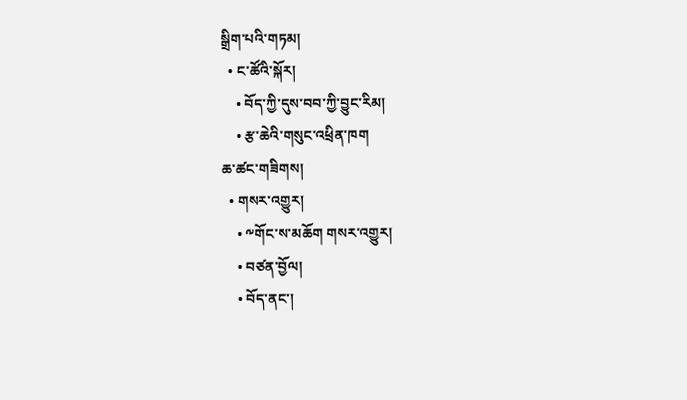སྒྲིག་པའི་གཏམ།
  • ང་ཚོའི་སྐོར།
    • བོད་ཀྱི་དུས་བབ་ཀྱི་བྱུང་རིམ།
    • རྩ་ཆེའི་གསུང་འཕྲིན་ཁག
ཆ་ཚང་གཟིགས།
  • གསར་འགྱུར།
    • ༸གོང་ས་མཆོག གསར་འགྱུར།
    • བཙན་བྱོལ།
    • བོད་ནང་།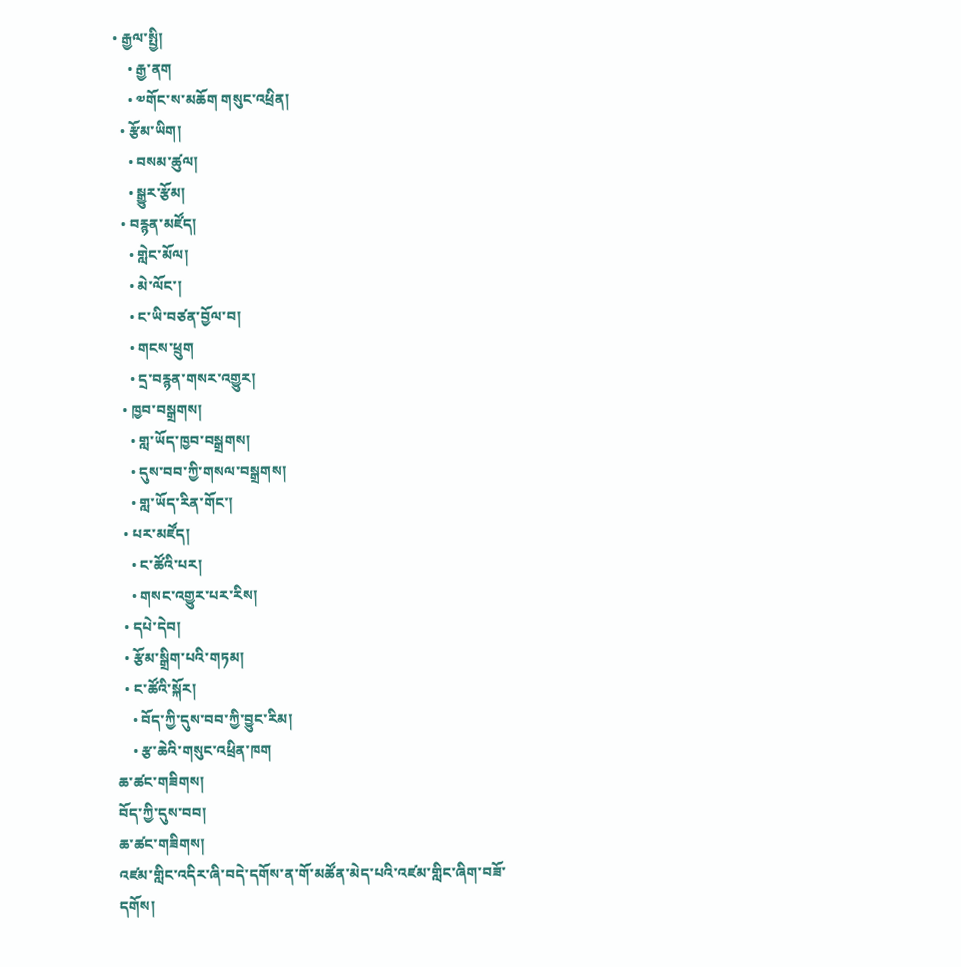• རྒྱལ་སྤྱི།
    • རྒྱ་ནག
    • ༧གོང་ས་མཆོག གསུང་འཕྲིན།
  • རྩོམ་ཡིག།
    • བསམ་ཚུལ།
    • སྒྱུར་རྩོམ།
  • བརྙན་མཛོད།
    • གླེང་མོལ།
    • མེ་ལོང་།
    • ང་ཡི་བཙན་བྱོལ་བ།
    • གངས་ཕྲུག
    • དྲ་བརྙན་གསར་འགྱུར།
  • ཁྱབ་བསྒྲགས།
    • གླ་ཡོད་ཁྱབ་བསྒྲགས།
    • དུས་བབ་ཀྱི་གསལ་བསྒྲགས།
    • གླ་ཡོད་རིན་གོང་།
  • པར་མཛོད།
    • ང་ཚོའི་པར།
    • གསང་འགྱུར་པར་རིས།
  • དཔེ་དེབ།
  • རྩོམ་སྒྲིག་པའི་གཏམ།
  • ང་ཚོའི་སྐོར།
    • བོད་ཀྱི་དུས་བབ་ཀྱི་བྱུང་རིམ།
    • རྩ་ཆེའི་གསུང་འཕྲིན་ཁག
ཆ་ཚང་གཟིགས།
བོད་ཀྱི་དུས་བབ།
ཆ་ཚང་གཟིགས།
འཛམ་གླིང་འདིར་ཞི་བདེ་དགོས་ན་གོ་མཚོན་མེད་པའི་འཛམ་གླིང་ཞིག་བཟོ་དགོས།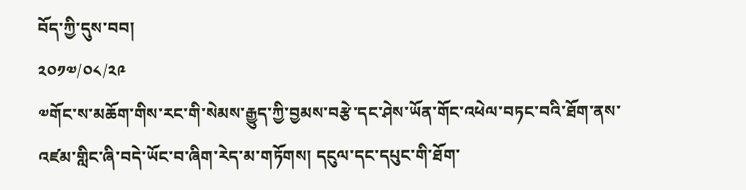བོད་ཀྱི་དུས་བབ།
༢༠༡༧/༠༨/༢༩
༧གོང་ས་མཆོག་གིས་རང་གི་སེམས་རྒྱུད་ཀྱི་བྱམས་བརྩེ་དང་ཤེས་ཡོན་གོང་འཕེལ་བཏང་བའི་ཐོག་ནས་འཛམ་གླིང་ཞི་བདེ་ཡོང་བ་ཞིག་རེད་མ་གཏོགས། དངུལ་དང་དཔུང་གི་ཐོག་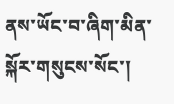ནས་ཡོང་བ་ཞིག་མིན་སྐོར་གསུངས་སོང་།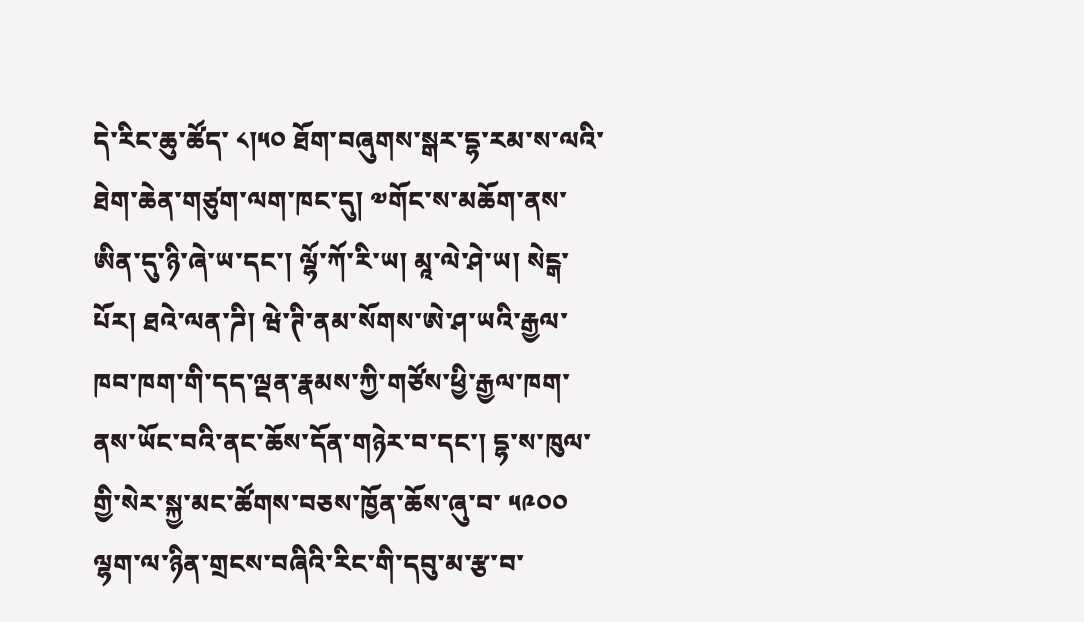དེ་རིང་ཆུ་ཚོད་ ༨།༥༠ ཐོག་བཞུགས་སྒར་དྷ་རམ་ས་ལའི་ཐེག་ཆེན་གཙུག་ལག་ཁང་དུ། ༧གོང་ས་མཆོག་ནས་ཨིན་དུ་ཉི་ཞེ་ཡ་དང་། ལྷོ་ཀོ་རི་ཡ། མཱ་ལེ་ཤེ་ཡ། སེངྒ་པོར། ཐའེ་ལན་ཌི། ཝེ་ཊི་ནམ་སོགས་ཨེ་ཤ་ཡའི་རྒྱལ་ཁབ་ཁག་གི་དད་ལྡན་རྣམས་ཀྱི་གཙོས་ཕྱི་རྒྱལ་ཁག་ནས་ཡོང་བའི་ནང་ཆོས་དོན་གཉེར་བ་དང་། དྷ་ས་ཁུལ་གྱི་སེར་སྐྱ་མང་ཚོགས་བཅས་ཁྱོན་ཆོས་ཞུ་བ་ ༥༩༠༠ ལྷག་ལ་ཉིན་གྲངས་བཞིའི་རིང་གི་དབུ་མ་རྩ་བ་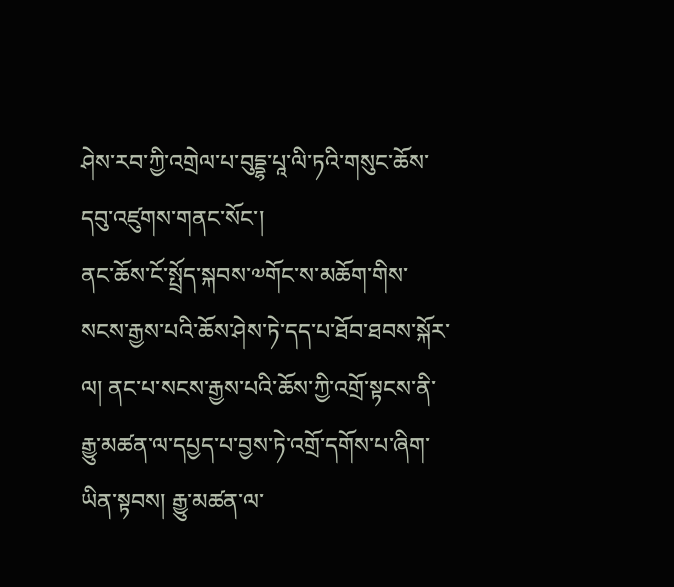ཤེས་རབ་ཀྱི་འགྲེལ་པ་བུདྡྷ་པཱ་ལི་ཏའི་གསུང་ཆོས་དབུ་འཛུགས་གནང་སོང་།
ནང་ཆོས་ངོ་སྤྲོད་སྐབས་༧གོང་ས་མཆོག་གིས་སངས་རྒྱས་པའི་ཆོས་ཤེས་ཏེ་དད་པ་ཐོབ་ཐབས་སྐོར་ལ། ནང་པ་སངས་རྒྱས་པའི་ཆོས་ཀྱི་འགྲོ་སྟངས་ནི་རྒྱུ་མཚན་ལ་དཔྱད་པ་བྱས་ཏེ་འགྲོ་དགོས་པ་ཞིག་ཡིན་སྟབས། རྒྱུ་མཚན་ལ་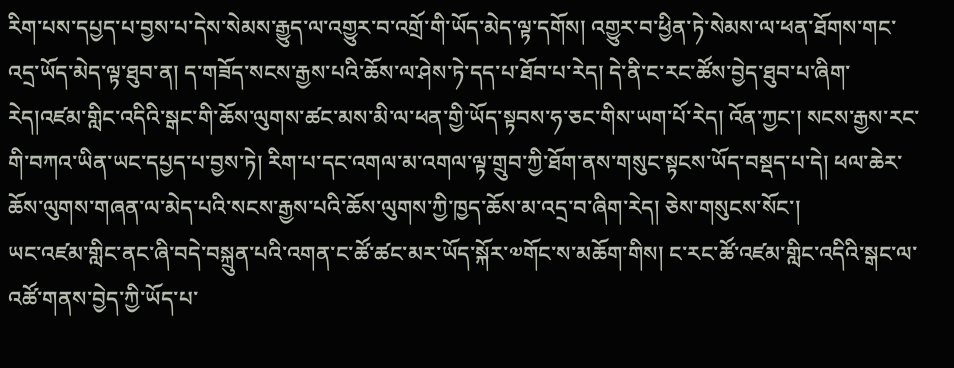རིག་པས་དཔྱད་པ་བྱས་པ་དེས་སེམས་རྒྱུད་ལ་འགྱུར་བ་འགྲོ་གི་ཡོད་མེད་ལྟ་དགོས། འགྱུར་བ་ཕྱིན་ཏེ་སེམས་ལ་ཕན་ཐོགས་གང་འདྲ་ཡོད་མེད་ལྟ་ཐུབ་ན། ད་གཟོད་སངས་རྒྱས་པའི་ཆོས་ལ་ཤེས་ཏེ་དད་པ་ཐོབ་པ་རེད། དེ་ནི་ང་རང་ཚོས་བྱེད་ཐུབ་པ་ཞིག་རེད།འཛམ་གླིང་འདིའི་སྒང་གི་ཆོས་ལུགས་ཚང་མས་མི་ལ་ཕན་གྱི་ཡོད་སྟབས་ཧ་ཅང་གིས་ཡག་པོ་རེད། འོན་ཀྱང་། སངས་རྒྱས་རང་གི་བཀའ་ཡིན་ཡང་དཔྱད་པ་བྱས་ཏེ། རིག་པ་དང་འགལ་མ་འགལ་ལྟ་གྲུབ་ཀྱི་ཐོག་ནས་གསུང་སྟངས་ཡོད་བསྡད་པ་དེ། ཕལ་ཆེར་ཆོས་ལུགས་གཞན་ལ་མེད་པའི་སངས་རྒྱས་པའི་ཆོས་ལུགས་ཀྱི་ཁྱད་ཆོས་མ་འདྲ་བ་ཞིག་རེད། ཅེས་གསུངས་སོང་།
ཡང་འཛམ་གླིང་ནང་ཞི་བདེ་བསྐྲུན་པའི་འགན་ང་ཚོ་ཚང་མར་ཡོད་སྐོར་༧གོང་ས་མཆོག་གིས། ང་རང་ཚོ་འཛམ་གླིང་འདིའི་སྒང་ལ་འཚོ་གནས་བྱེད་ཀྱི་ཡོད་པ་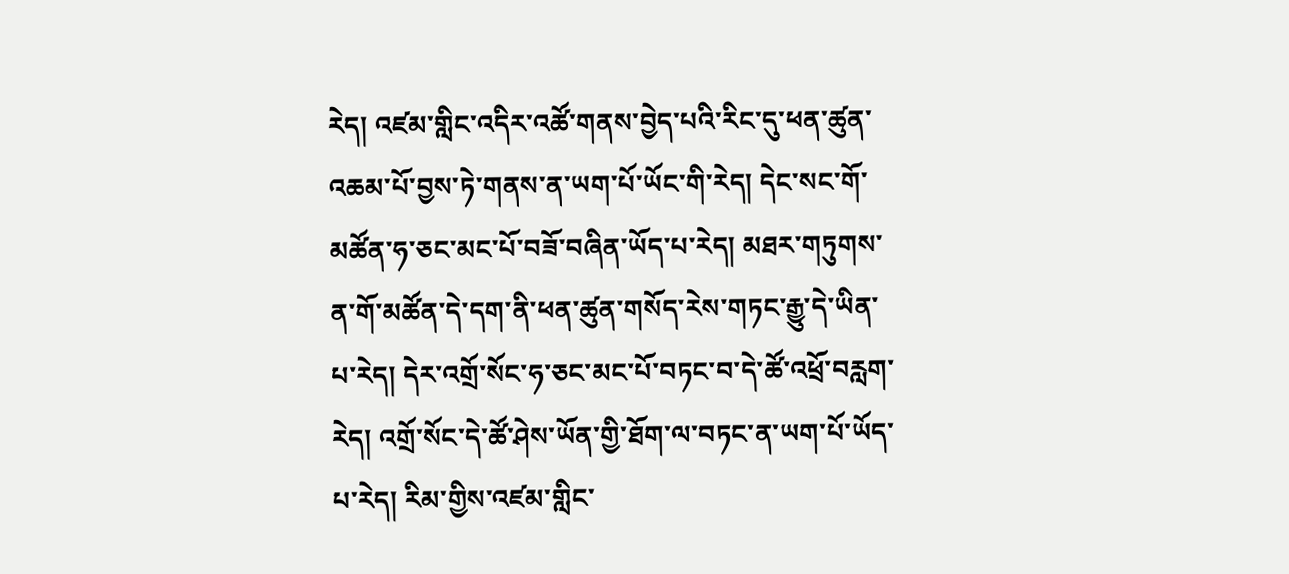རེད། འཛམ་གླིང་འདིར་འཚོ་གནས་བྱེད་པའི་རིང་དུ་ཕན་ཚུན་འཆམ་པོ་བྱས་ཏེ་གནས་ན་ཡག་པོ་ཡོང་གི་རེད། དེང་སང་གོ་མཚོན་ཧ་ཅང་མང་པོ་བཟོ་བཞིན་ཡོད་པ་རེད། མཐར་གཏུགས་ན་གོ་མཚོན་དེ་དག་ནི་ཕན་ཚུན་གསོད་རེས་གཏང་རྒྱུ་དེ་ཡིན་པ་རེད། དེར་འགྲོ་སོང་ཧ་ཅང་མང་པོ་བཏང་བ་དེ་ཚོ་འཕྲོ་བརླག་རེད། འགྲོ་སོང་དེ་ཚོ་ཤེས་ཡོན་གྱི་ཐོག་ལ་བཏང་ན་ཡག་པོ་ཡོད་པ་རེད། རིམ་གྱིས་འཛམ་གླིང་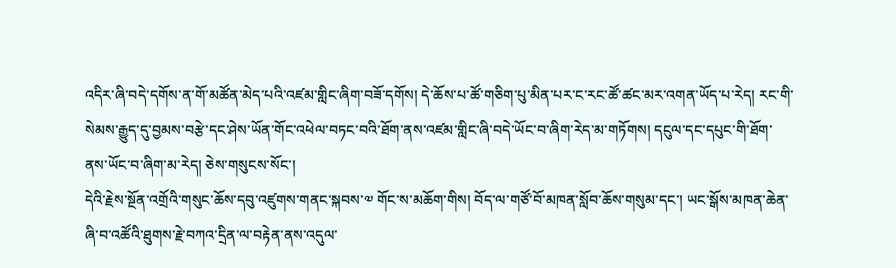འདིར་ཞི་བདེ་དགོས་ན་གོ་མཚོན་མེད་པའི་འཛམ་གླིང་ཞིག་བཟོ་དགོས། དེ་ཆོས་པ་ཚོ་གཅིག་པུ་མིན་པར་ང་རང་ཚོ་ཚང་མར་འགན་ཡོད་པ་རེད། རང་གི་སེམས་རྒྱུད་དུ་བྱམས་བརྩེ་དང་ཤེས་ཡོན་གོང་འཕེལ་བཏང་བའི་ཐོག་ནས་འཛམ་གླིང་ཞི་བདེ་ཡོང་བ་ཞིག་རེད་མ་གཏོགས། དངུལ་དང་དཔུང་གི་ཐོག་ནས་ཡོང་བ་ཞིག་མ་རེད། ཅེས་གསུངས་སོང་།
དེའི་རྗེས་སྔོན་འགྲོའི་གསུང་ཆོས་དབུ་འཛུགས་གནང་སྐབས་༧ གོང་ས་མཆོག་གིས། བོད་ལ་གཙོ་བོ་མཁན་སློབ་ཆོས་གསུམ་དང་། ཡང་སྒོས་མཁན་ཆེན་ཞི་བ་འཚོའི་ཐུགས་རྗེ་བཀའ་དྲིན་ལ་བརྟེན་ནས་འདུལ་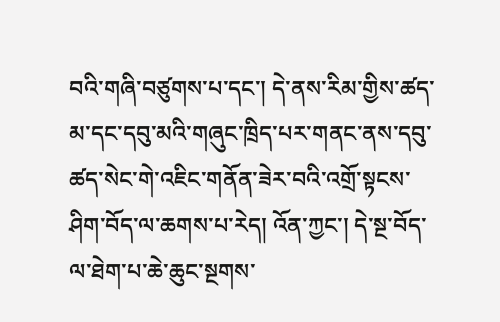བའི་གཞི་བཙུགས་པ་དང་། དེ་ནས་རིམ་གྱིས་ཚད་མ་དང་དབུ་མའི་གཞུང་ཁྲིད་པར་གནང་ནས་དབུ་ཚད་སེང་གེ་འཇིང་གནོན་ཟེར་བའི་འགྲོ་སྟངས་ཤིག་བོད་ལ་ཆགས་པ་རེད། འོན་ཀྱང་། དེ་སྔ་བོད་ལ་ཐེག་པ་ཆེ་ཆུང་སྔགས་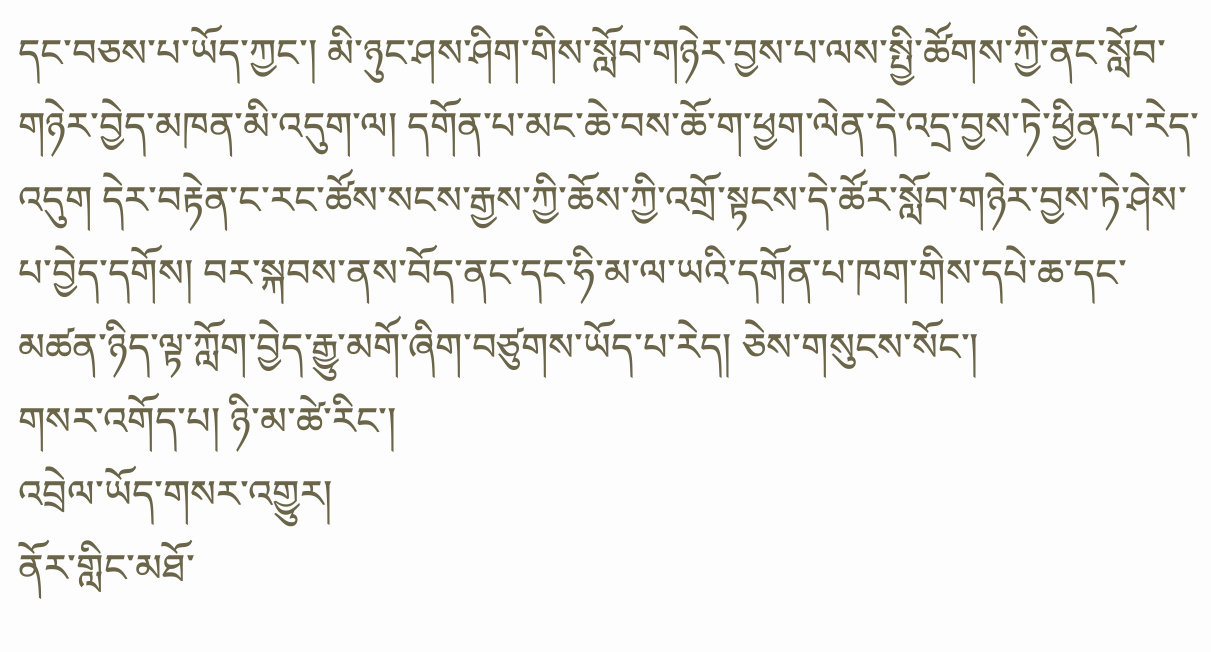དང་བཅས་པ་ཡོད་ཀྱང་། མི་ཉུང་ཤས་ཤིག་གིས་སློབ་གཉེར་བྱས་པ་ལས་སྤྱི་ཚོགས་ཀྱི་ནང་སློབ་གཉེར་བྱེད་མཁན་མི་འདུག་ལ། དགོན་པ་མང་ཆེ་བས་ཆོ་ག་ཕྱག་ལེན་དེ་འདྲ་བྱས་ཏེ་ཕྱིན་པ་རེད་འདུག དེར་བརྟེན་ང་རང་ཚོས་སངས་རྒྱས་ཀྱི་ཆོས་ཀྱི་འགྲོ་སྟངས་དེ་ཚོར་སློབ་གཉེར་བྱས་ཏེ་ཤེས་པ་བྱེད་དགོས། བར་སྐབས་ནས་བོད་ནང་དང་ཧི་མ་ལ་ཡའི་དགོན་པ་ཁག་གིས་དཔེ་ཆ་དང་མཚན་ཉིད་ལྟ་ཀློག་བྱེད་རྒྱུ་མགོ་ཞིག་བཙུགས་ཡོད་པ་རེད། ཅེས་གསུངས་སོང་།
གསར་འགོད་པ། ཉི་མ་ཚེ་རིང་།
འབྲེལ་ཡོད་གསར་འགྱུར།
ནོར་གླིང་མཐོ་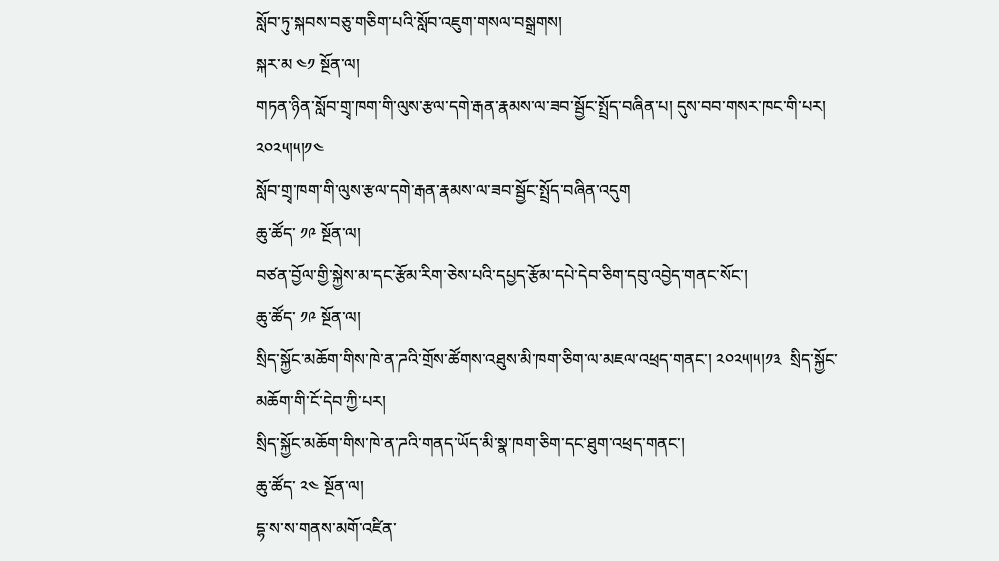སློབ་ཏུ་སྐབས་བཅུ་གཅིག་པའི་སློབ་འཇུག་གསལ་བསྒྲགས།
སྐར་མ ༤༡ སྔོན་ལ།
གཏན་ཉིན་སློབ་གྲྭ་ཁག་གི་ལུས་རྩལ་དགེ་རྒན་རྣམས་ལ་ཟབ་སྦྱོང་སྤྲོད་བཞིན་པ། དུས་བབ་གསར་ཁང་གི་པར། ༢༠༢༥།༥།༡༤
སློབ་གྲྭ་ཁག་གི་ལུས་རྩལ་དགེ་རྒན་རྣམས་ལ་ཟབ་སྦྱོང་སྤྲོད་བཞིན་འདུག
ཆུ་ཚོད་ ༡༩ སྔོན་ལ།
བཙན་བྱོལ་གྱི་སྐྱེས་མ་དང་རྩོམ་རིག་ཅེས་པའི་དཔྱད་རྩོམ་དཔེ་དེབ་ཅིག་དབུ་འབྱེད་གནང་སོང་།
ཆུ་ཚོད་ ༡༩ སྔོན་ལ།
སྲིད་སྐྱོང་མཆོག་གིས་ཁེ་ན་ཌའི་གྲོས་ཚོགས་འཐུས་མི་ཁག་ཅིག་ལ་མཇལ་འཕྲད་གནང་། ༢༠༢༥།༥།༡༣  སྲིད་སྐྱོང་མཆོག་གི་ངོ་དེབ་ཀྱི་པར།
སྲིད་སྐྱོང་མཆོག་གིས་ཁེ་ན་ཌའི་གནད་ཡོད་མི་སྣ་ཁག་ཅིག་དང་ཐུག་འཕྲད་གནང་།
ཆུ་ཚོད་ ༢༤ སྔོན་ལ།
དྷ་ས་ས་གནས་མགོ་འཛིན་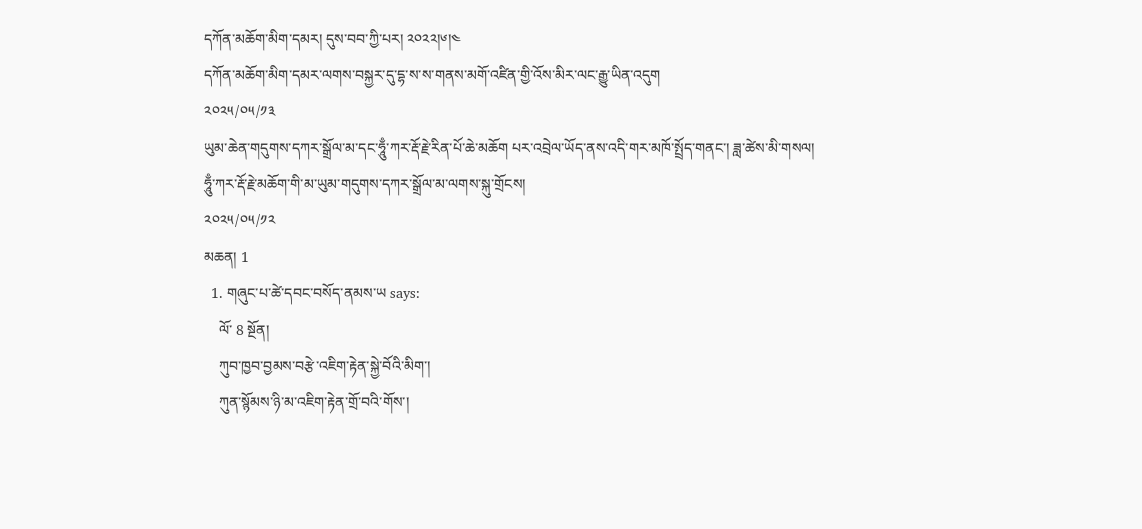དཀོན་མཆོག་མིག་དམར། དུས་བབ་ཀྱི་པར། ༢༠༢༢།༦།༤
དཀོན་མཆོག་མིག་དམར་ལགས་བསྐྱར་དུ་དྷ་ས་ས་གནས་མགོ་འཛིན་གྱི་འོས་མིར་ལང་རྒྱུ་ཡིན་འདུག
༢༠༢༥/༠༥/༡༣
ཡུམ་ཆེན་གདུགས་དཀར་སྒྲོལ་མ་དང་ཧཱུྃ་ཀར་རྡོ་རྗེ་རིན་པོ་ཆེ་མཆོག པར་འབྲེལ་ཡོད་ནས་འདི་གར་མཁོ་སྤྲོད་གནང་། ཟླ་ཚེས་མི་གསལ།
ཧཱུྃ་ཀར་རྡོ་རྗེ་མཆོག་གི་མ་ཡུམ་གདུགས་དཀར་སྒྲོལ་མ་ལགས་སྐུ་གྲོངས།
༢༠༢༥/༠༥/༡༢
མཆན། 1
  1. གཞུང་པ་ཚེ་དབང་བསོད་ནམས་ཡ says:
    ལོ་ 8 སྔོན།
    ཀུབ་ཁྱབ་བྱམས་བརྩེ་འཇིག་རྟེན་སྐྱེ་བོའི་མིག་།
    ཀུན་སྙོམས་ཉི་མ་འཇིག་རྟེན་གྲོ་བའི་གོས་།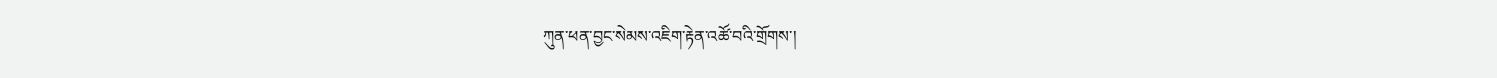ཀུན་ཕན་བྱང་སེམས་འཇིག་རྟེན་འཚོ་བའི་གྲོགས་།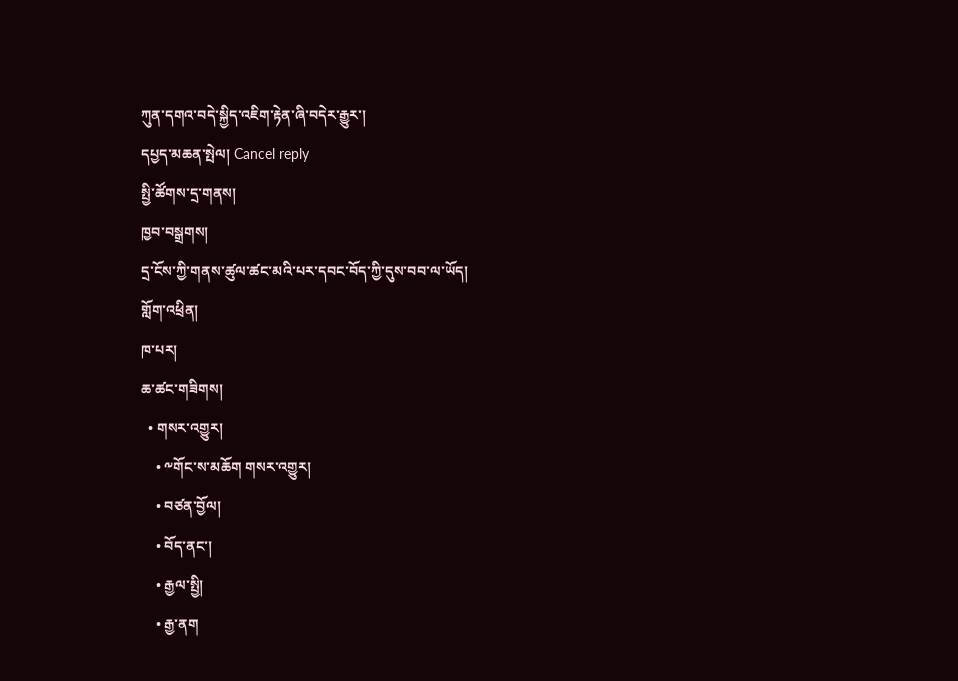ཀུན་དགའ་བདེ་སྐྱིད་འཇིག་རྟེན་ཞི་བདེར་རྒྱུར་།
དཔྱད་མཆན་སྤེལ། Cancel reply
སྤྱི་ཚོགས་དྲ་གནས།
ཁྱབ་བསྒྲགས།
དྲ་ངོས་ཀྱི་གནས་ཚུལ་ཚང་མའི་པར་དབང་བོད་ཀྱི་དུས་བབ་ལ་ཡོད།
གློག་འཕྲིན།
ཁ་པར།
ཆ་ཚང་གཟིགས།
  • གསར་འགྱུར།
    • ༸གོང་ས་མཆོག གསར་འགྱུར།
    • བཙན་བྱོལ།
    • བོད་ནང་།
    • རྒྱལ་སྤྱི།
    • རྒྱ་ནག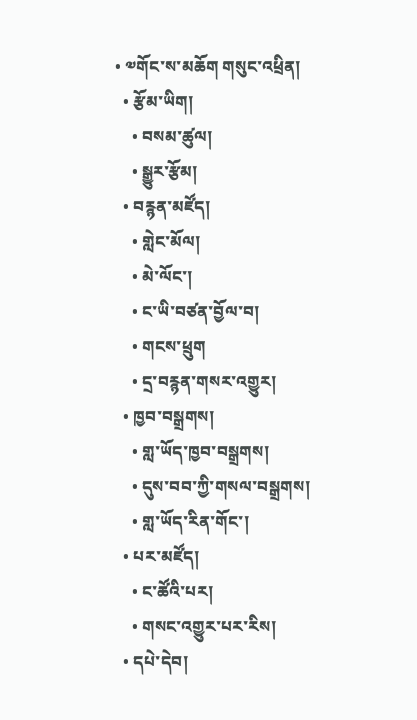• ༧གོང་ས་མཆོག གསུང་འཕྲིན།
  • རྩོམ་ཡིག།
    • བསམ་ཚུལ།
    • སྒྱུར་རྩོམ།
  • བརྙན་མཛོད།
    • གླེང་མོལ།
    • མེ་ལོང་།
    • ང་ཡི་བཙན་བྱོལ་བ།
    • གངས་ཕྲུག
    • དྲ་བརྙན་གསར་འགྱུར།
  • ཁྱབ་བསྒྲགས།
    • གླ་ཡོད་ཁྱབ་བསྒྲགས།
    • དུས་བབ་ཀྱི་གསལ་བསྒྲགས།
    • གླ་ཡོད་རིན་གོང་།
  • པར་མཛོད།
    • ང་ཚོའི་པར།
    • གསང་འགྱུར་པར་རིས།
  • དཔེ་དེབ།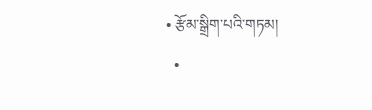• རྩོམ་སྒྲིག་པའི་གཏམ།
  •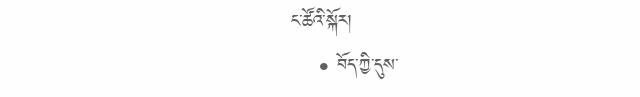ང་ཚོའི་སྐོར།
    • བོད་ཀྱི་དུས་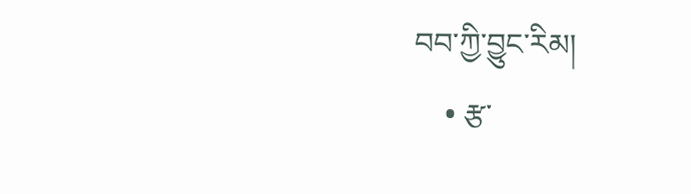བབ་ཀྱི་བྱུང་རིམ།
    • རྩ་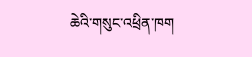ཆེའི་གསུང་འཕྲིན་ཁག